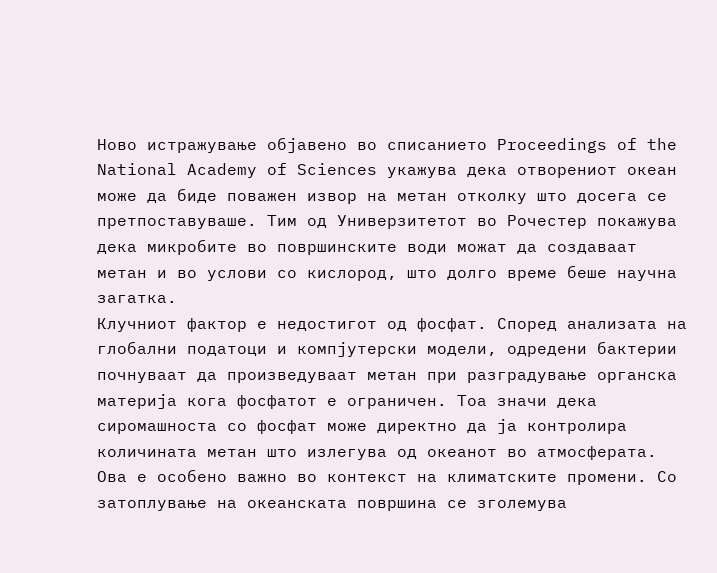Ново истражување објавено во списанието Proceedings of the National Academy of Sciences укажува дека отворениот океан може да биде поважен извор на метан отколку што досега се претпоставуваше. Тим од Универзитетот во Рочестер покажува дека микробите во површинските води можат да создаваат метан и во услови со кислород, што долго време беше научна загатка.
Клучниот фактор е недостигот од фосфат. Според анализата на глобални податоци и компјутерски модели, одредени бактерии почнуваат да произведуваат метан при разградување органска материја кога фосфатот е ограничен. Тоа значи дека сиромашноста со фосфат може директно да ја контролира количината метан што излегува од океанот во атмосферата.
Ова е особено важно во контекст на климатските промени. Со затоплување на океанската површина се зголемува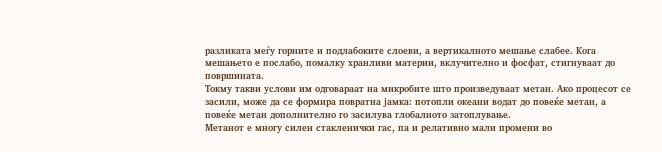разликата меѓу горните и подлабоките слоеви, а вертикалното мешање слабее. Кога мешањето е послабо, помалку хранливи материи, вклучително и фосфат, стигнуваат до површината.
Токму такви услови им одговараат на микробите што произведуваат метан. Ако процесот се засили, може да се формира повратна јамка: потопли океани водат до повеќе метан, а повеќе метан дополнително го засилува глобалното затоплување.
Метанот е многу силен стакленички гас, па и релативно мали промени во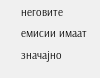неговите емисии имаат значајно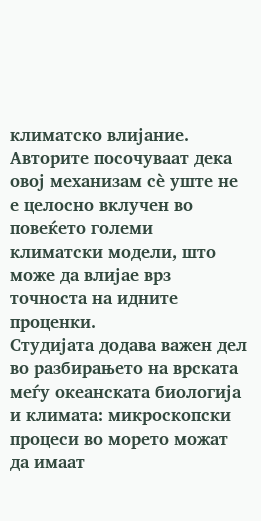климатско влијание. Авторите посочуваат дека овој механизам сè уште не е целосно вклучен во повеќето големи климатски модели, што може да влијае врз точноста на идните проценки.
Студијата додава важен дел во разбирањето на врската меѓу океанската биологија и климата: микроскопски процеси во морето можат да имаат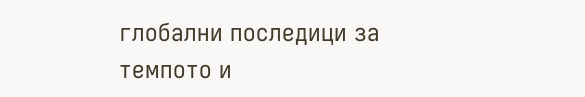глобални последици за темпото и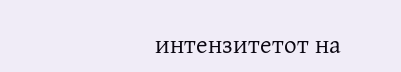интензитетот на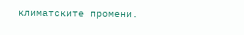климатските промени.